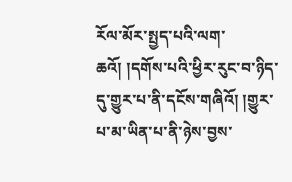རོལ་མོར་སྤྱད་པའི་ལག་ཆའོ། །དགོས་པའི་ཕྱིར་རུང་བ་ཉིད་དུ་གྱུར་པ་ནི་དངོས་གཞིའོ། །གྱུར་པ་མ་ཡིན་པ་ནི་ཉེས་བྱས་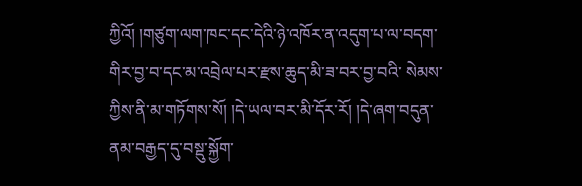ཀྱིའོ། །གཙུག་ལག་ཁང་དང་དེའི་ཉེ་འཁོར་ན་འདུག་པ་ལ་བདག་གིར་བྱ་བ་དང་མ་འབྲེལ་པར་རྫས་ཆུད་མི་ཟ་བར་བྱ་བའི་ སེམས་ཀྱིས་ནི་མ་གཏོགས་སོ། །དེ་ཡལ་བར་མི་དོར་རོ། །དེ་ཞག་བདུན་ནམ་བརྒྱད་དུ་བསྡུ་སྐྱོག་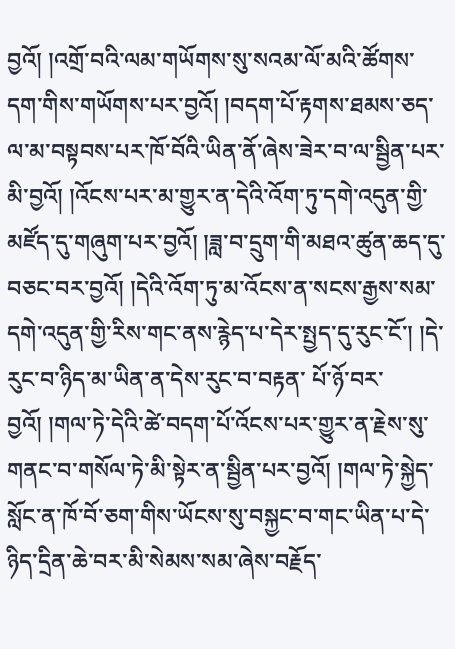བྱའོ། །འགྲོ་བའི་ལམ་གཡོགས་སུ་སའམ་ལོ་མའི་ཚོགས་དག་གིས་གཡོགས་པར་བྱའོ། །བདག་པོ་རྟགས་ཐམས་ཅད་ལ་མ་བསྟབས་པར་ཁོ་བོའི་ཡིན་ནོ་ཞེས་ཟེར་བ་ལ་སྦྱིན་པར་ མི་བྱའོ། །འོངས་པར་མ་གྱུར་ན་དེའི་འོག་ཏུ་དགེ་འདུན་གྱི་མཛོད་དུ་གཞུག་པར་བྱའོ། །ཟླ་བ་དྲུག་གི་མཐའ་ཚུན་ཆད་དུ་བཅང་བར་བྱའོ། །དེའི་འོག་ཏུ་མ་འོངས་ན་སངས་རྒྱས་སམ་དགེ་འདུན་གྱི་རིས་གང་ནས་རྙེད་པ་དེར་སྤྱད་དུ་རུང་ངོ་། །དེ་རུང་བ་ཉིད་མ་ཡིན་ན་དེས་རུང་བ་བརྟན་ པོ་ཉོ་བར་བྱའོ། །གལ་ཏེ་དེའི་ཚེ་བདག་པོ་འོངས་པར་གྱུར་ན་རྗེས་སུ་གནང་བ་གསོལ་ཏེ་མི་སྟེར་ན་སྦྱིན་པར་བྱའོ། །གལ་ཏེ་སྐྱེད་སློང་ན་ཁོ་བོ་ཅག་གིས་ཡོངས་སུ་བསྐྱང་བ་གང་ཡིན་པ་དེ་ཉིད་དྲིན་ཆེ་བར་མི་སེམས་སམ་ཞེས་བརྗོད་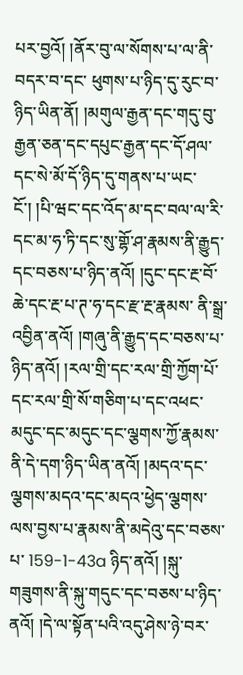པར་བྱའོ། །ནོར་བུ་ལ་སོགས་པ་ལ་ནི་བདར་བ་དང་ ཕུགས་པ་ཉིད་དུ་རུང་བ་ཉིད་ཡིན་ནོ། །མགུལ་རྒྱན་དང་གདུ་བུ་རྒྱན་ཅན་དང་དཔུང་རྒྱན་དང་དོ་ཤལ་དང་སེ་མོ་དོ་ཉིད་དུ་གནས་པ་ཡང་ངོ་། །པི་ཝང་དང་འོད་མ་དང་བལ་ལ་རི་དང་མ་ཧ་ཏི་དང་སུ་གྷོ་ཤ་རྣམས་ནི་རྒྱུད་དང་བཅས་པ་ཉིད་ནའོ། །དུང་དང་རྔ་བོ་ཆེ་དང་རྔ་པ་ཊ་ཧ་དང་རྫ་རྔ་རྣམས་ ནི་སྒྲ་འབྱིན་ནའོ། །གཞུ་ནི་རྒྱུད་དང་བཅས་པ་ཉིད་ནའོ། །རལ་གྲི་དང་རལ་གྲི་ཀྱོག་པོ་དང་རལ་གྲི་སོ་གཅིག་པ་དང་འཕང་མདུང་དང་མདུང་དང་ལྕགས་ཀྱོ་རྣམས་ནི་དེ་དག་ཉིད་ཡིན་ནའོ། །མདའ་དང་ལྕགས་མདའ་དང་མདའ་ཕྱེད་ལྕགས་ལས་བྱས་པ་རྣམས་ནི་མདེའུ་དང་བཅས་པ་ 159-1-43a ཉིད་ནའོ། །སྐུ་གཟུགས་ནི་སྐུ་གདུང་དང་བཅས་པ་ཉིད་ནའོ། །དེ་ལ་སྟོན་པའི་འདུ་ཤེས་ཉེ་བར་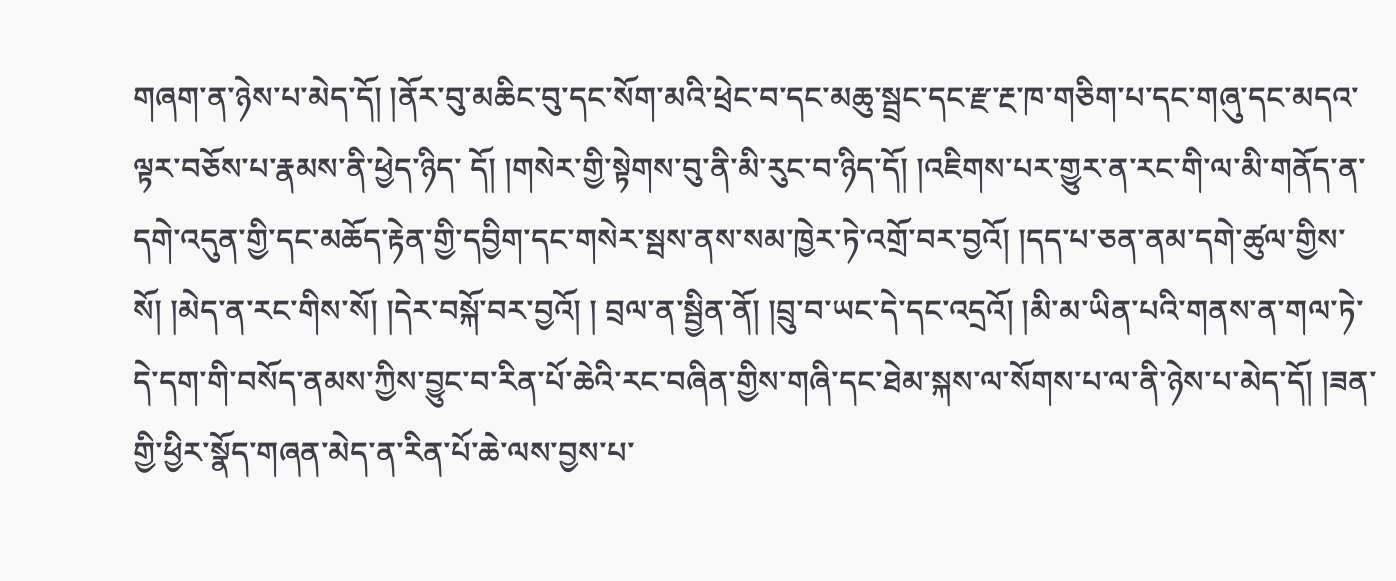གཞག་ན་ཉེས་པ་མེད་དོ། །ནོར་བུ་མཆིང་བུ་དང་སོག་མའི་ཕྲེང་བ་དང་མཆུ་སྦྲང་དང་རྫ་རྔ་ཁ་གཅིག་པ་དང་གཞུ་དང་མདའ་ལྟར་བཅོས་པ་རྣམས་ནི་ཕྱེད་ཉིད་ དོ། །གསེར་གྱི་སྟེགས་བུ་ནི་མི་རུང་བ་ཉིད་དོ། །འཇིགས་པར་གྱུར་ན་རང་གི་ལ་མི་གནོད་ན་དགེ་འདུན་གྱི་དང་མཆོད་རྟེན་གྱི་དབྱིག་དང་གསེར་སྦས་ནས་སམ་ཁྱེར་ཏེ་འགྲོ་བར་བྱའོ། །དད་པ་ཅན་ནམ་དགེ་ཚུལ་གྱིས་སོ། །མེད་ན་རང་གིས་སོ། །དེར་བསྐོ་བར་བྱའོ། ། བྲལ་ན་སྦྱིན་ནོ། །བྲུ་བ་ཡང་དེ་དང་འདྲའོ། །མི་མ་ཡིན་པའི་གནས་ན་གལ་ཏེ་དེ་དག་གི་བསོད་ནམས་ཀྱིས་བྱུང་བ་རིན་པོ་ཆེའི་རང་བཞིན་གྱིས་གཞི་དང་ཐེམ་སྐས་ལ་སོགས་པ་ལ་ནི་ཉེས་པ་མེད་དོ། །ཟན་གྱི་ཕྱིར་སྣོད་གཞན་མེད་ན་རིན་པོ་ཆེ་ལས་བྱས་པ་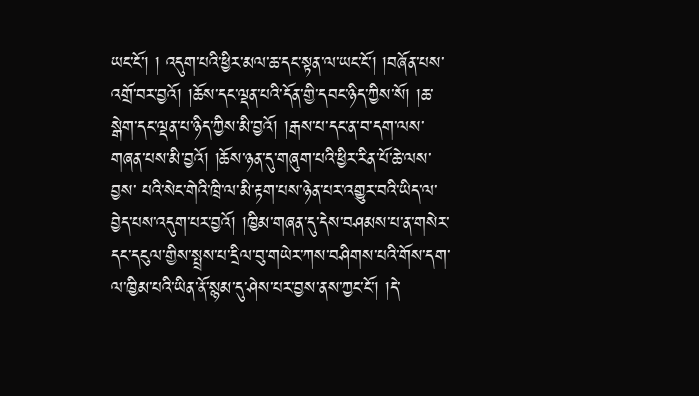ཡང་ངོ་། ། འདུག་པའི་ཕྱིར་མལ་ཆ་དང་སྟན་ལ་ཡང་ངོ་། །བཞོན་པས་འགྲོ་བར་བྱའོ། །ཆོས་དང་ལྡན་པའི་དོན་གྱི་དབང་ཉིད་ཀྱིས་སོ། །ཆ་སྒེག་དང་ལྡན་པ་ཉིད་ཀྱིས་མི་བྱའོ། །རྒས་པ་དང་ན་བ་དག་ལས་གཞན་པས་མི་བྱའོ། །ཆོས་ཉན་དུ་གཞུག་པའི་ཕྱིར་རིན་པོ་ཆེ་ལས་བྱས་ པའི་སེང་གེའི་ཁྲི་ལ་མི་རྟག་པས་ཉེན་པར་འགྱུར་བའི་ཡིད་ལ་བྱེད་པས་འདུག་པར་བྱའོ། །ཁྱིམ་གཞན་དུ་དེས་བཤམས་པ་ན་གསེར་དང་དངུལ་གྱིས་སྤྲས་པ་དྲིལ་བུ་གཡེར་ཀས་བཤིགས་པའི་གོས་དག་ལ་ཁྱིམ་པའི་ཡིན་ནོ་སྙམ་དུ་ཤེས་པར་བྱས་ནས་ཀྱང་ངོ་། །དེ་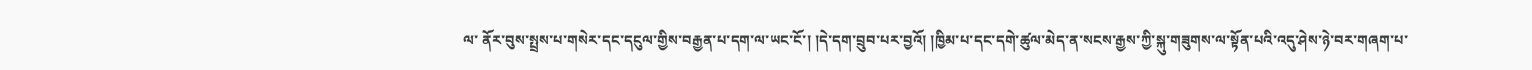ལ་ ནོར་བུས་སྤྲས་པ་གསེར་དང་དངུལ་གྱིས་བརྒྱན་པ་དག་ལ་ཡང་ངོ་། །དེ་དག་བྲུབ་པར་བྱའོ། །ཁྱིམ་པ་དང་དགེ་ཚུལ་མེད་ན་སངས་རྒྱས་ཀྱི་སྐུ་གཟུགས་ལ་སྟོན་པའི་འདུ་ཤེས་ཉེ་བར་གཞག་པ་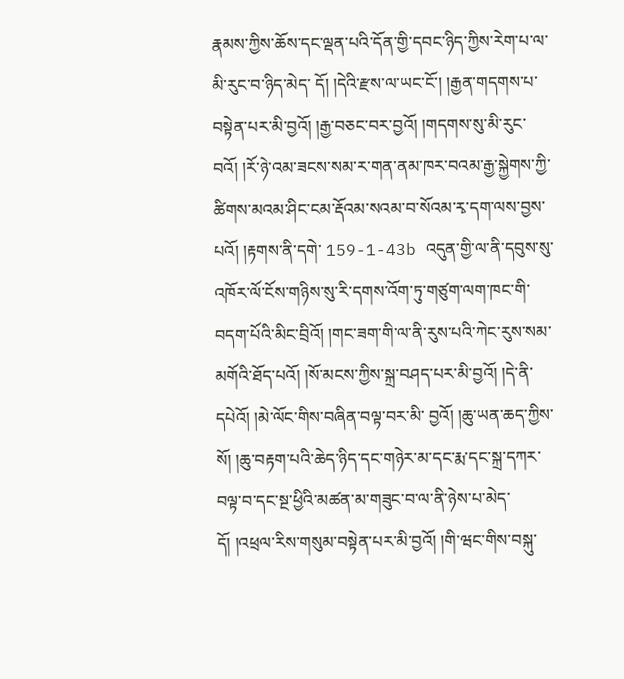རྣམས་ཀྱིས་ཆོས་དང་ལྡན་པའི་དོན་གྱི་དབང་ཉིད་ཀྱིས་རེག་པ་ལ་མི་རུང་བ་ཉིད་མེད་ དོ། །དེའི་རྫས་ལ་ཡང་ངོ་། །རྒྱན་གདགས་པ་བསྟེན་པར་མི་བྱའོ། །རྒྱ་བཅང་བར་བྱའོ། །གདགས་སུ་མི་རུང་བའོ། །རོ་ཉེ་འམ་ཟངས་སམ་ར་གན་ནམ་ཁར་བའམ་རྒྱ་སྐྱེགས་ཀྱི་ཚིགས་མའམ་ཤིང་ངམ་རྡོའམ་སའམ་བ་སོའམ་རྭ་དག་ལས་བྱས་པའོ། །རྟགས་ནི་དགེ་ 159-1-43b འདུན་གྱི་ལ་ནི་དབུས་སུ་འཁོར་ལོ་ངོས་གཉིས་སུ་རི་དགས་འོག་ཏུ་གཙུག་ལག་ཁང་གི་བདག་པོའི་མིང་བྲིའོ། །གང་ཟག་གི་ལ་ནི་རུས་པའི་ཀེང་རུས་སམ་མགོའི་ཐོད་པའོ། །སོ་མངས་ཀྱིས་སྐྲ་བཤད་པར་མི་བྱའོ། །དེ་ནི་དཔེའོ། །མེ་ལོང་གིས་བཞིན་བལྟ་བར་མི་ བྱའོ། །ཆུ་ཡན་ཆད་ཀྱིས་སོ། །ཆུ་བརྟག་པའི་ཆེད་ཉིད་དང་གཉེར་མ་དང་རྨ་དང་སྐྲ་དཀར་བལྟ་བ་དང་སྔ་ཕྱིའི་མཚན་མ་གཟུང་བ་ལ་ནི་ཉེས་པ་མེད་དོ། །འཕྲལ་རིས་གསུམ་བསྟེན་པར་མི་བྱའོ། །གི་ཝང་གིས་བསྐུ་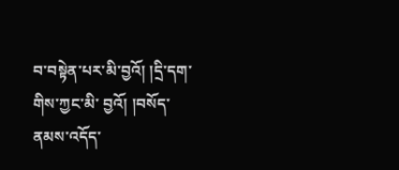བ་བསྟེན་པར་མི་བྱའོ། །དྲི་དག་གིས་ཀྱང་མི་ བྱའོ། །བསོད་ནམས་འདོད་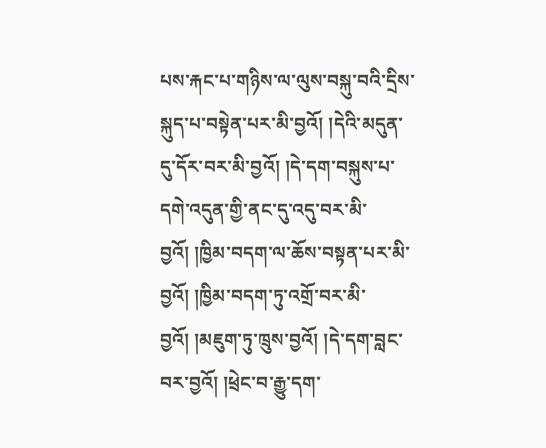པས་རྐང་པ་གཉིས་ལ་ལུས་བསྐུ་བའི་དྲིས་སྐུད་པ་བསྟེན་པར་མི་བྱའོ། །དེའི་མདུན་དུ་དོར་བར་མི་བྱའོ། །དེ་དག་བསྐུས་པ་དགེ་འདུན་གྱི་ནང་དུ་འདུ་བར་མི་བྱའོ། །ཁྱིམ་བདག་ལ་ཆོས་བསྟན་པར་མི་བྱའོ། །ཁྱིམ་བདག་ཏུ་འགྲོ་བར་མི་ བྱའོ། །མཇུག་ཏུ་ཁྲུས་བྱའོ། །དེ་དག་བླང་བར་བྱའོ། །ཕྲེང་བ་རྒྱུ་དག་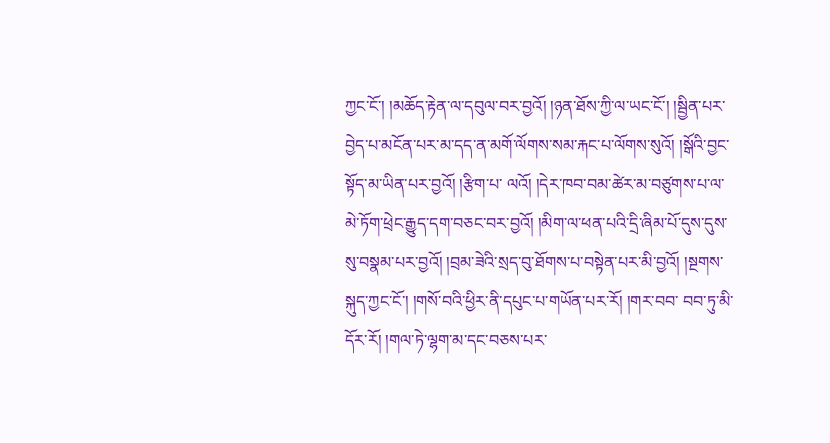ཀྱང་ངོ་། །མཆོད་རྟེན་ལ་དབུལ་བར་བྱའོ། །ཉན་ཐོས་ཀྱི་ལ་ཡང་ངོ་། །སྦྱིན་པར་བྱེད་པ་མངོན་པར་མ་དད་ན་མགོ་ལོགས་སམ་རྐང་པ་ལོགས་སུའོ། །སྒོའི་བྱང་སྟོད་མ་ཡིན་པར་བྱའོ། །རྩིག་པ་ ལའོ། །དེར་ཁབ་བམ་ཚེར་མ་བཙུགས་པ་ལ་མེ་ཏོག་ཕྲེང་རྒྱུད་དག་བཅང་བར་བྱའོ། །མིག་ལ་ཕན་པའི་དྲི་ཞིམ་པོ་དུས་དུས་སུ་བསྣམ་པར་བྱའོ། །བྲམ་ཟེའི་སྲད་བུ་ཐོགས་པ་བསྟེན་པར་མི་བྱའོ། །སྔགས་སྐུད་ཀྱང་ངོ་། །གསོ་བའི་ཕྱིར་ནི་དཔུང་པ་གཡོན་པར་རོ། །གར་བབ་ བབ་ཏུ་མི་དོར་རོ། །གལ་ཏེ་ལྷག་མ་དང་བཅས་པར་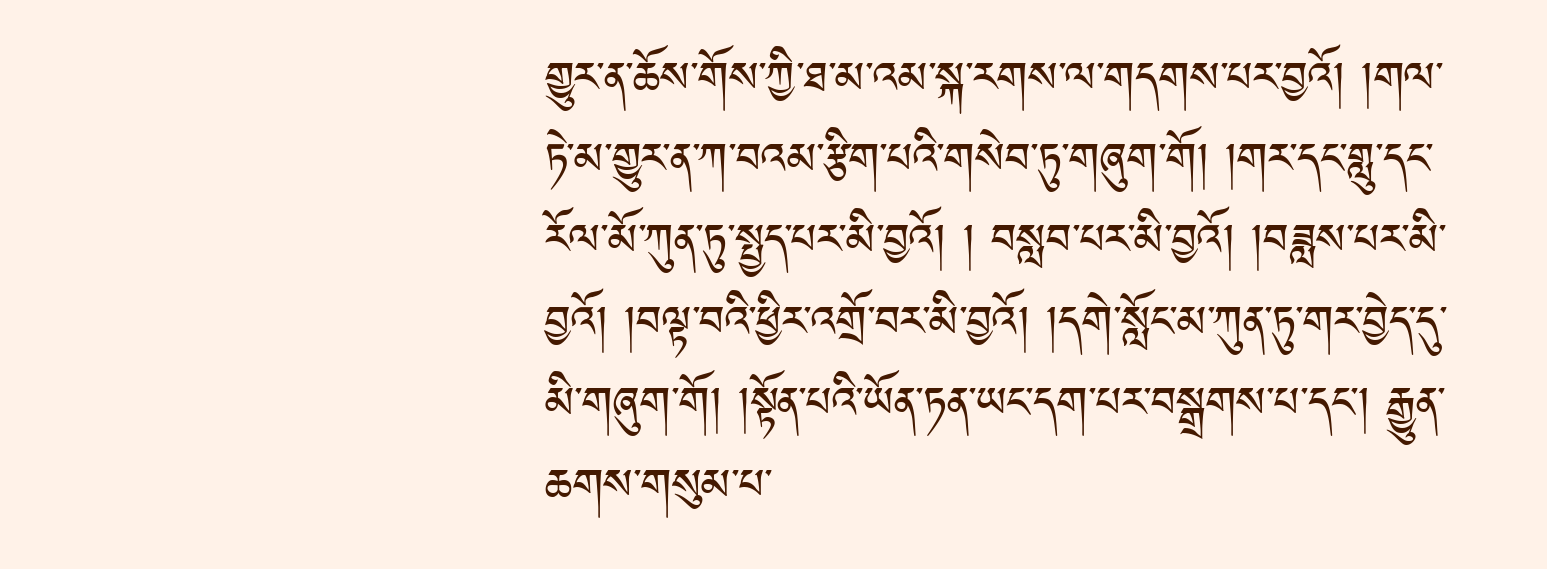གྱུར་ན་ཆོས་གོས་ཀྱི་ཐ་མ་འམ་སྐ་རགས་ལ་གདགས་པར་བྱའོ། །གལ་ཏེ་མ་གྱུར་ན་ཀ་བའམ་རྩིག་པའི་གསེབ་ཏུ་གཞུག་གོ། །གར་དང་གླུ་དང་རོལ་མོ་ཀུན་ཏུ་སྤྱད་པར་མི་བྱའོ། ། བསླབ་པར་མི་བྱའོ། །བཟླས་པར་མི་ བྱའོ། །བལྟ་བའི་ཕྱིར་འགྲོ་བར་མི་བྱའོ། །དགེ་སློང་མ་ཀུན་ཏུ་གར་བྱེད་དུ་མི་གཞུག་གོ། །སྟོན་པའི་ཡོན་ཏན་ཡང་དག་པར་བསྒྲགས་པ་དང་། རྒྱུན་ཆགས་གསུམ་པ་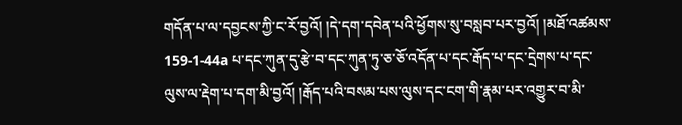གདོན་པ་ལ་དབྱངས་ཀྱི་ང་རོ་བྱའོ། །དེ་དག་དབེན་པའི་ཕྱོགས་སུ་བསླབ་པར་བྱའོ། །མཐོ་འཚམས་ 159-1-44a པ་དང་ཀུན་དུ་རྩེ་བ་དང་ཀུན་ཏུ་ཅ་ཅོ་འདོན་པ་དང་རྒོད་པ་དང་དྲེགས་པ་དང་ལུས་ལ་རྡེག་པ་དག་མི་བྱའོ། །རྒོད་པའི་བསམ་པས་ལུས་དང་ངག་གི་རྣམ་པར་འགྱུར་བ་མི་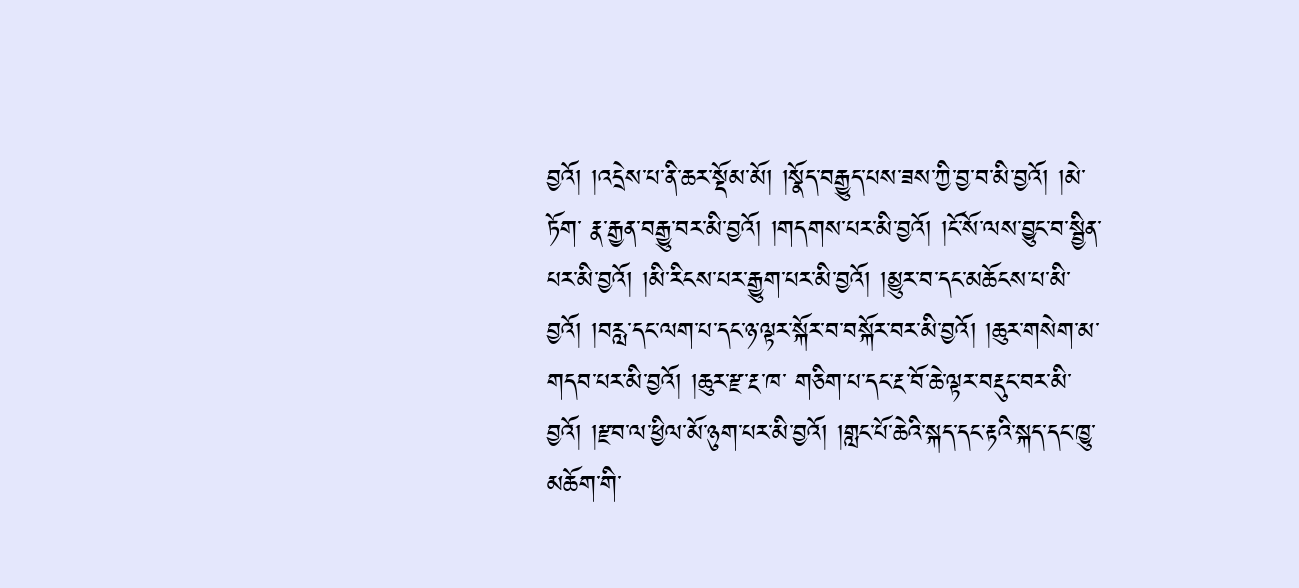བྱའོ། །འདྲེས་པ་ནི་ཆར་སྡོམ་མོ། །སྣོད་བརྒྱུད་པས་ཟས་ཀྱི་བྱ་བ་མི་བྱའོ། །མེ་ཏོག་ རྣ་རྒྱན་བརྒྱུ་བར་མི་བྱའོ། །གདགས་པར་མི་བྱའོ། །ངོ་སོ་ལས་བྱུང་བ་སྦྱིན་པར་མི་བྱའོ། །མི་རིངས་པར་རྒྱུག་པར་མི་བྱའོ། །མྱུར་བ་དང་མཆོངས་པ་མི་བྱའོ། །བརླ་དང་ལག་པ་དང་ཉ་ལྟར་སྐོར་བ་བསྐོར་བར་མི་བྱའོ། །ཆུར་གསེག་མ་གདབ་པར་མི་བྱའོ། །ཆུར་རྫ་རྔ་ཁ་ གཅིག་པ་དང་རྔ་བོ་ཆེ་ལྟར་བརྡུང་བར་མི་བྱའོ། །རྫབ་ལ་ཕྱིལ་མོ་ཉུག་པར་མི་བྱའོ། །གླང་པོ་ཆེའི་སྐད་དང་རྟའི་སྐད་དང་ཁྱུ་མཆོག་གི་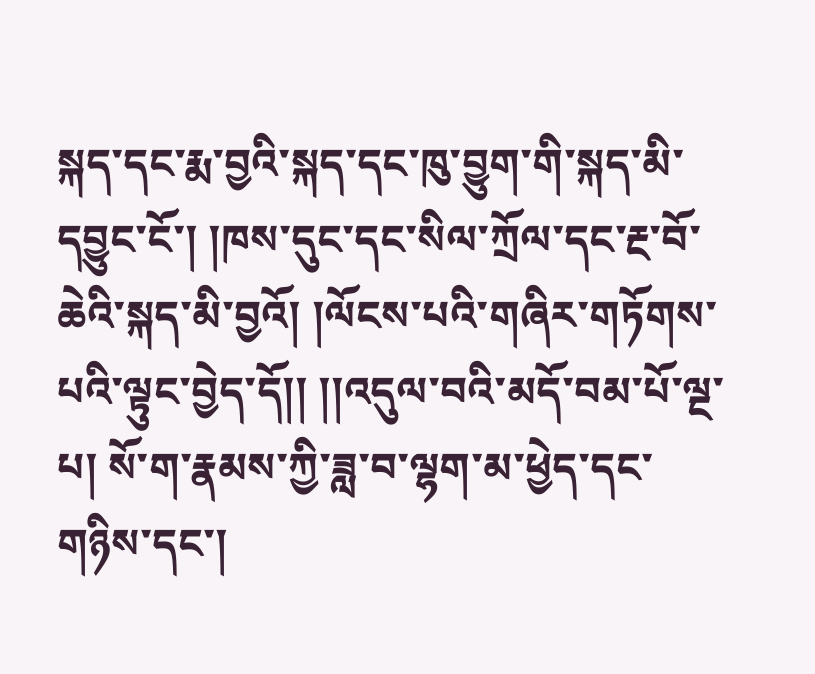སྐད་དང་རྨ་བྱའི་སྐད་དང་ཁུ་བྱུག་གི་སྐད་མི་དབྱུང་ངོ་། །ཁས་དུང་དང་སིལ་ཀྲོལ་དང་རྔ་བོ་ཆེའི་སྐད་མི་བྱའོ། །ལོངས་པའི་གཞིར་གཏོགས་ པའི་ལྟུང་བྱེད་དོ།། །།འདུལ་བའི་མདོ་བམ་པོ་ལྔ་པ། སོ་ག་རྣམས་ཀྱི་ཟླ་བ་ལྷག་མ་ཕྱེད་དང་གཉིས་དང་།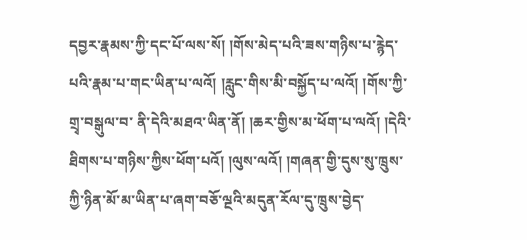དབྱར་རྣམས་ཀྱི་དང་པོ་ལས་སོ། །གོས་མེད་པའི་ཟས་གཉིས་པ་རྙེད་པའི་རྣམ་པ་གང་ཡིན་པ་ལའོ། །རླུང་གིས་མི་བསྐྱོད་པ་ལའོ། །གོས་ཀྱི་གྲྭ་བསྒུལ་བ་ ནི་དེའི་མཐའ་ཡིན་ནོ། །ཆར་གྱིས་མ་ཕོག་པ་ལའོ། །དེའི་ཐིགས་པ་གཉིས་ཀྱིས་ཕོག་པའོ། །ལུས་ལའོ། །གཞན་གྱི་དུས་སུ་ཁྲུས་ཀྱི་ཉིན་མོ་མ་ཡིན་པ་ཞག་བཅོ་ལྔའི་མདུན་རོལ་དུ་ཁྲུས་བྱེད་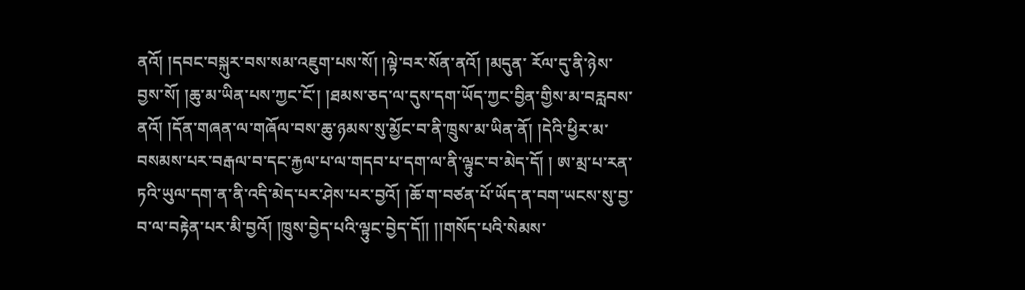ནའོ། །དབང་བསྐུར་བས་སམ་འཇུག་པས་སོ། །ལྟེ་བར་སོན་ནའོ། །མདུན་ རོལ་དུ་ནི་ཉེས་བྱས་སོ། །ཆུ་མ་ཡིན་པས་ཀྱང་ངོ་། །ཐམས་ཅད་ལ་དུས་དག་ཡོད་ཀྱང་བྱིན་གྱིས་མ་བརླབས་ནའོ། །དོན་གཞན་ལ་གཞོལ་བས་ཆུ་ཉམས་སུ་མྱོང་བ་ནི་ཁྲུས་མ་ཡིན་ནོ། །དེའི་ཕྱིར་མ་བསམས་པར་བརྒལ་བ་དང་རྐྱལ་པ་ལ་གདབ་པ་དག་ལ་ནི་ལྟུང་བ་མེད་དོ། ། ཨ་མྲ་པ་རན་ཏའི་ཡུལ་དག་ན་ནི་འདི་མེད་པར་ཤེས་པར་བྱའོ། །ཆོ་ག་བཙན་པོ་ཡོད་ན་བག་ཡངས་སུ་བྱ་བ་ལ་བརྟེན་པར་མི་བྱའོ། །ཁྲུས་བྱེད་པའི་ལྟུང་བྱེད་དོ།། །།གསོད་པའི་སེམས་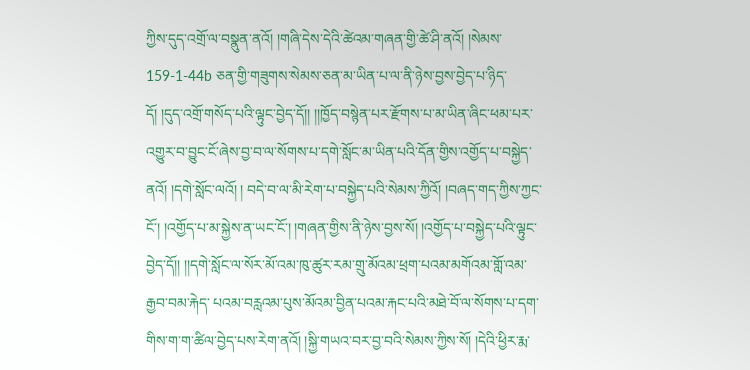ཀྱིས་དུད་འགྲོ་ལ་བསྣུན་ནའོ། །གཞི་དེས་དེའི་ཚེའམ་གཞན་གྱི་ཚེ་ཤི་ནའོ། །སེམས་ 159-1-44b ཅན་གྱི་གཟུགས་སེམས་ཅན་མ་ཡིན་པ་ལ་ནི་ཉེས་བྱས་བྱེད་པ་ཉིད་དོ། །དུད་འགྲོ་གསོད་པའི་ལྟུང་བྱེད་དོ།། །།ཁྱོད་བསྙེན་པར་རྫོགས་པ་མ་ཡིན་ཞིང་ཕམ་པར་འགྱུར་བ་བྱུང་ངོ་ཞེས་བྱ་བ་ལ་སོགས་པ་དགེ་སློང་མ་ཡིན་པའི་དོན་གྱིས་འགྱོད་པ་བསྐྱེད་ནའོ། །དགེ་སློང་ལའོ། ། བདེ་བ་ལ་མི་རེག་པ་བསྐྱེད་པའི་སེམས་ཀྱིའོ། །བཞད་གད་ཀྱིས་ཀྱང་ངོ་། །འགྱོད་པ་མ་སྐྱེས་ན་ཡང་ངོ་། །གཞན་གྱིས་ནི་ཉེས་བྱས་སོ། །འགྱོད་པ་བསྐྱེད་པའི་ལྟུང་བྱེད་དོ།། །།དགེ་སློང་ལ་སོར་མོ་འམ་ཁུ་ཚུར་རམ་གྲུ་མོའམ་ཕྲག་པའམ་མགོའམ་གློ་འམ་རྒྱབ་བམ་རྐེད་ པའམ་བརླའམ་པུས་མོའམ་བྱིན་པའམ་རྐང་པའི་མཐེ་བོ་ལ་སོགས་པ་དག་གིས་ག་ག་ཚིལ་བྱེད་པས་རེག་ནའོ། །སྐྱི་གཡའ་བར་བྱ་བའི་སེམས་ཀྱིས་སོ། །དེའི་ཕྱིར་རྨ་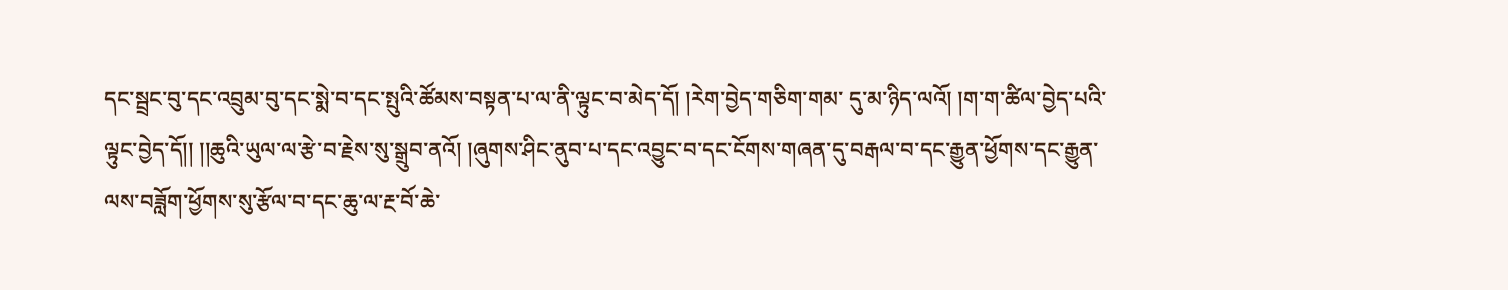དང་སྦྲང་བུ་དང་འབྲུམ་བུ་དང་སྨེ་བ་དང་སྤུའི་ཚོམས་བསྟན་པ་ལ་ནི་ལྟུང་བ་མེད་དོ། །རེག་བྱེད་གཅིག་གམ་ དུ་མ་ཉིད་ལའོ། །ག་ག་ཚིལ་བྱེད་པའི་ལྟུང་བྱེད་དོ།། །།ཆུའི་ཡུལ་ལ་རྩེ་བ་རྗེས་སུ་སྒྲུབ་ནའོ། །ཞུགས་ཤིང་ནུབ་པ་དང་འབྱུང་བ་དང་ངོགས་གཞན་དུ་བརྒལ་བ་དང་རྒྱུན་ཕྱོགས་དང་རྒྱུན་ལས་བཟློག་ཕྱོགས་སུ་རྩོལ་བ་དང་ཆུ་ལ་རྔ་བོ་ཆེ་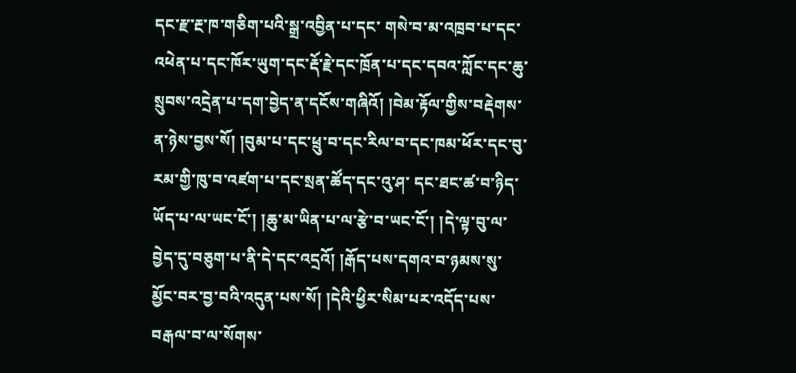དང་རྫ་རྔ་ཁ་གཅིག་པའི་སྒྲ་འབྱིན་པ་དང་ གསེ་བ་མ་འཁྲབ་པ་དང་འཕེན་པ་དང་ཁོར་ཡུག་དང་རྡོ་རྗེ་དང་ཁྲོན་པ་དང་དབའ་ཀློང་དང་ཆུ་སྲུབས་འདྲེན་པ་དག་བྱེད་ན་དངོས་གཞིའོ། །བེམ་རྟོལ་གྱིས་བརྡེགས་ན་ཉེས་བྱས་སོ། །བུམ་པ་དང་ཕྲུ་བ་དང་རིལ་བ་དང་ཁམ་ཕོར་དང་བུ་རམ་གྱི་ཁུ་བ་འཛག་པ་དང་སྲན་ཚོད་དང་འུ་ཤ་ དང་ཐང་ཚ་བ་ཉིད་ཡོད་པ་ལ་ཡང་ངོ་། །ཆུ་མ་ཡིན་པ་ལ་རྩེ་བ་ཡང་ངོ་། །དེ་ལྟ་བུ་ལ་བྱེད་དུ་བཅུག་པ་ནི་དེ་དང་འདྲའོ། །རྒོད་པས་དགའ་བ་ཉམས་སུ་མྱོང་བར་བྱ་བའི་འདུན་པས་སོ། །དེའི་ཕྱིར་སིམ་པར་འདོད་པས་བརྒལ་བ་ལ་སོགས་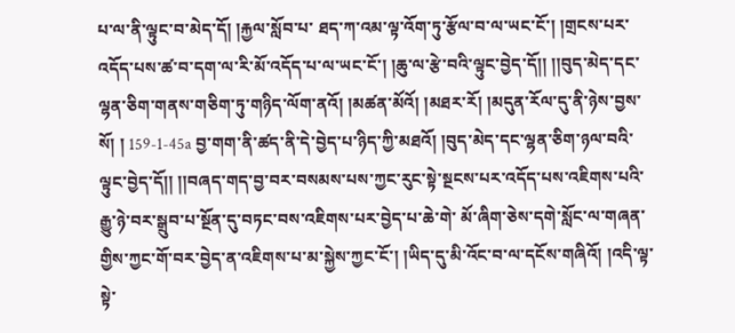པ་ལ་ནི་ལྟུང་བ་མེད་དོ། །རྐྱལ་སློབ་པ་ ཐད་ཀ་འམ་ལྟ་འོག་ཏུ་རྩོལ་བ་ལ་ཡང་ངོ་། །གྲངས་པར་འདོད་པས་ཚ་བ་དག་ལ་རི་མོ་འདོད་པ་ལ་ཡང་ངོ་། །ཆུ་ལ་རྩེ་བའི་ལྟུང་བྱེད་དོ།། །།བུད་མེད་དང་ལྷན་ཅིག་གནས་གཅིག་ཏུ་གཉིད་ལོག་ནའོ། །མཚན་མོའོ། །མཐར་རོ། །མདུན་རོལ་དུ་ནི་ཉེས་བྱས་སོ། ། 159-1-45a བྱ་གག་ནི་ཚད་ནི་དེ་བྱེད་པ་ཉིད་ཀྱི་མཐའོ། །བུད་མེད་དང་ལྷན་ཅིག་ཉལ་བའི་ལྟུང་བྱེད་དོ།། །།བཞད་གད་བྱ་བར་བསམས་པས་ཀྱང་རུང་སྟེ་སྔངས་པར་འདོད་པས་འཇིགས་པའི་རྒྱུ་ཉེ་བར་སྒྲུབ་པ་སྔོན་དུ་བཏང་བས་འཇིགས་པར་བྱེད་པ་ཆེ་གེ་ མོ་ཞིག་ཅེས་དགེ་སློང་ལ་གཞན་གྱིས་ཀྱང་གོ་བར་བྱེད་ན་འཇིགས་པ་མ་སྐྱེས་ཀྱང་ངོ་། །ཡིད་དུ་མི་འོང་བ་ལ་དངོས་གཞིའོ། །འདི་ལྟ་སྟེ་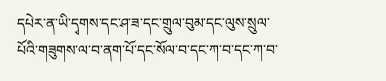དཔེར་ན་ཡི་དྭགས་དང་ཤ་ཟ་དང་གྲུལ་བུམ་དང་ལུས་སྲུལ་པོའི་གཟུགས་ལ་བ་ནག་པོ་དང་སོལ་བ་དང་ཀ་བ་དང་ཀ་བ་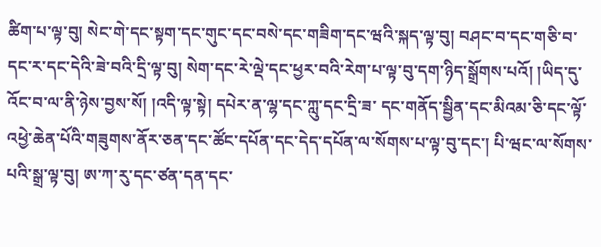ཚིག་པ་ལྟ་བུ། སེང་གེ་དང་སྟག་དང་གུང་དང་བསེ་དང་གཟིག་དང་ཝའི་སྐད་ལྟ་བུ། བཤང་བ་དང་གཅི་བ་དང་ར་དང་དེའི་ཟེ་བའི་དྲི་ལྟ་བུ། སེག་དང་རེ་ལྡེ་དང་ཕྱར་བའི་རེག་པ་ལྟ་བུ་དག་ཉིད་སྒྲོགས་པའོ། །ཡིད་དུ་འོང་བ་ལ་ནི་ཉེས་བྱས་སོ། །འདི་ལྟ་སྟེ། དཔེར་ན་ལྷ་དང་ཀླུ་དང་དྲི་ཟ་ དང་གནོད་སྦྱིན་དང་མིའམ་ཅི་དང་ལྟོ་འཕྱེ་ཆེན་པོའི་གཟུགས་ནོར་ཅན་དང་ཚོང་དཔོན་དང་དེད་དཔོན་ལ་སོགས་པ་ལྟ་བུ་དང་། པི་ཝང་ལ་སོགས་པའི་སྒྲ་ལྟ་བུ། ཨ་ཀ་རུ་དང་ཙན་དན་དང་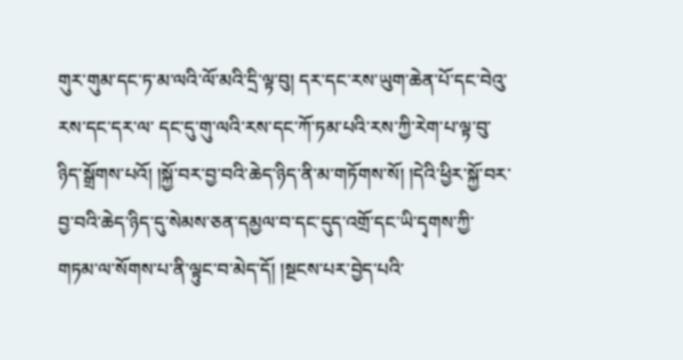གུར་གུམ་དང་ཏ་མ་ལའི་ལོ་མའི་དྲི་ལྟ་བུ། དར་དང་རས་ཡུག་ཆེན་པོ་དང་བེའུ་རས་དང་དར་ལ་ དང་དུ་གུ་ལའི་རས་དང་ཀོ་ཏམ་པའི་རས་ཀྱི་རེག་པ་ལྟ་བུ་ཉིད་སྒྲོགས་པའོ། །སྐྱོ་བར་བྱ་བའི་ཆེད་ཉིད་ནི་མ་གཏོགས་སོ། །དེའི་ཕྱིར་སྐྱོ་བར་བྱ་བའི་ཆེད་ཉིད་དུ་སེམས་ཅན་དམྱལ་བ་དང་དུད་འགྲོ་དང་ཡི་དྭགས་ཀྱི་གཏམ་ལ་སོགས་པ་ནི་ལྟུང་བ་མེད་དོ། །སྔངས་པར་བྱེད་པའི་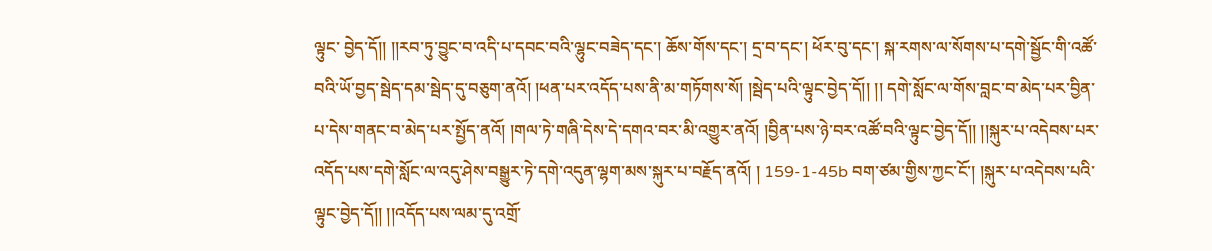ལྟུང་ བྱེད་དོ།། །།རབ་ཏུ་བྱུང་བ་འདི་པ་དབང་བའི་ལྷུང་བཟེད་དང་། ཆོས་གོས་དང་། དྲ་བ་དང་། ཕོར་བུ་དང་། སྐ་རགས་ལ་སོགས་པ་དགེ་སྦྱོང་གི་འཚོ་བའི་ཡོ་བྱད་སྦེད་དམ་སྦེད་དུ་བཅུག་ནའོ། །ཕན་པར་འདོད་པས་ནི་མ་གཏོགས་སོ། །སྦེད་པའི་ལྟུང་བྱེད་དོ།། །། དགེ་སློང་ལ་གོས་བླང་བ་མེད་པར་བྱིན་པ་དེས་གནང་བ་མེད་པར་སྤྱོད་ནའོ། །གལ་ཏེ་གཞི་དེས་དེ་དགའ་བར་མི་འགྱུར་ནའོ། །བྱིན་པས་ཉེ་བར་འཚོ་བའི་ལྟུང་བྱེད་དོ།། །།སྐུར་པ་འདེབས་པར་འདོད་པས་དགེ་སློང་ལ་འདུ་ཤེས་བསྒྱུར་ཏེ་དགེ་འདུན་ལྷག་མས་སྐུར་པ་བརྗོད་ནའོ། ། 159-1-45b བག་ཙམ་གྱིས་ཀྱང་ངོ་། །སྐུར་པ་འདེབས་པའི་ལྟུང་བྱེད་དོ།། །།འདོད་པས་ལམ་དུ་འགྲོ་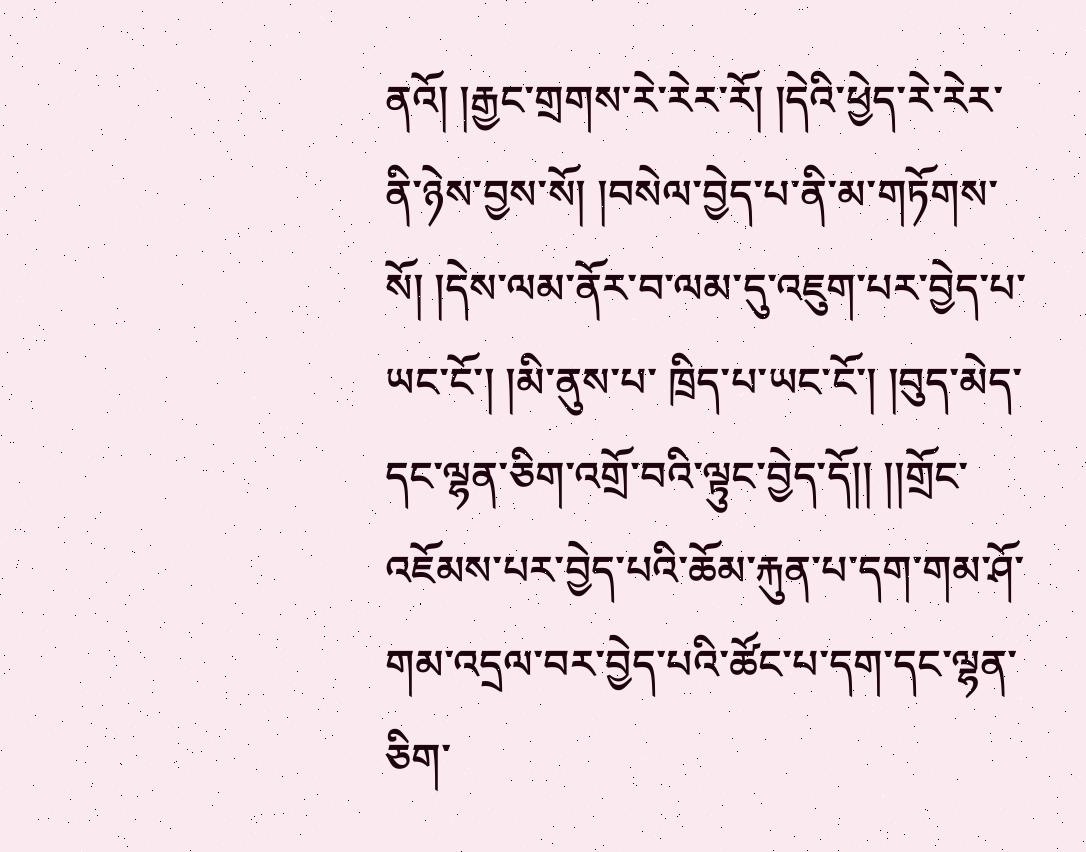ནའོ། །རྒྱང་གྲགས་རེ་རེར་རོ། །དེའི་ཕྱེད་རེ་རེར་ནི་ཉེས་བྱས་སོ། །བསེལ་བྱེད་པ་ནི་མ་གཏོགས་སོ། །དེས་ལམ་ནོར་བ་ལམ་དུ་འཇུག་པར་བྱེད་པ་ཡང་ངོ་། །མི་ནུས་པ་ ཁྲིད་པ་ཡང་ངོ་། །བུད་མེད་དང་ལྷན་ཅིག་འགྲོ་བའི་ལྟུང་བྱེད་དོ།། །།གྲོང་འཇོམས་པར་བྱེད་པའི་ཆོམ་རྐུན་པ་དག་གམ་ཤོ་གམ་འདྲལ་བར་བྱེད་པའི་ཚོང་པ་དག་དང་ལྷན་ཅིག་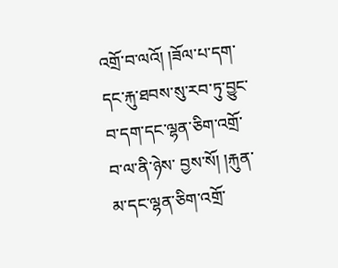འགྲོ་བ་ལའོ། །ཟོལ་པ་དག་དང་རྐུ་ཐབས་སུ་རབ་ཏུ་བྱུང་བ་དག་དང་ལྷན་ཅིག་འགྲོ་བ་ལ་ནི་ཉེས་ བྱས་སོ། །རྐུན་མ་དང་ལྷན་ཅིག་འགྲོ་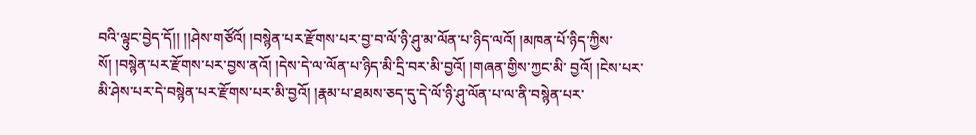བའི་ལྟུང་བྱེད་དོ།། །།ཤེས་གཙོའོ། །བསྙེན་པར་རྫོགས་པར་བྱ་བ་ལོ་ཉི་ཤུ་མ་ལོན་པ་ཉིད་ལའོ། །མཁན་པོ་ཉིད་ཀྱིས་སོ། །བསྙེན་པར་རྫོགས་པར་བྱས་ནའོ། །དེས་དེ་ལ་ལོན་པ་ཉིད་མི་དྲི་བར་མི་བྱའོ། །གཞན་གྱིས་ཀྱང་མི་ བྱའོ། །ངེས་པར་མི་ཤེས་པར་དེ་བསྙེན་པར་རྫོགས་པར་མི་བྱའོ། །རྣམ་པ་ཐམས་ཅད་དུ་དེ་ལོ་ཉི་ཤུ་ལོན་པ་ལ་ནི་བསྙེན་པར་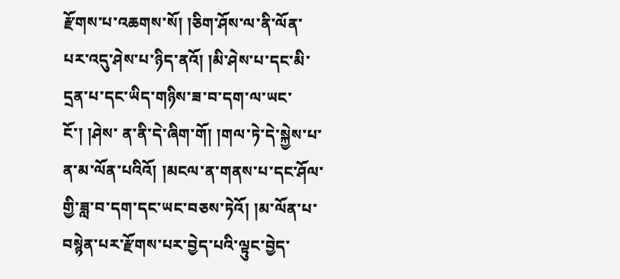རྫོགས་པ་འཆགས་སོ། །ཅིག་ཤོས་ལ་ནི་ལོན་པར་འདུ་ཤེས་པ་ཉིད་ནའོ། །མི་ཤེས་པ་དང་མི་དྲན་པ་དང་ཡིད་གཉིས་ཟ་བ་དག་ལ་ཡང་ངོ་། །ཤེས་ ན་ནི་དེ་ཞིག་གོ། །གལ་ཏེ་དེ་སྐྱེས་པ་ན་མ་ལོན་པའིའོ། །མངལ་ན་གནས་པ་དང་ཤོལ་གྱི་ཟླ་བ་དག་དང་ཡང་བཅས་ཏེའོ། །མ་ལོན་པ་བསྙེན་པར་རྫོགས་པར་བྱེད་པའི་ལྟུང་བྱེད་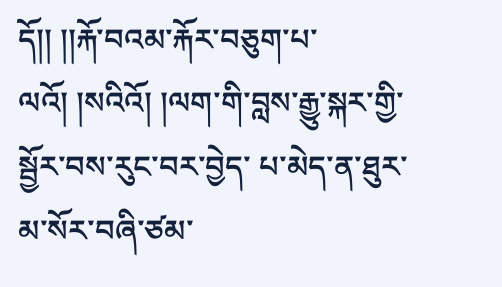དོ།། །།རྐོ་བའམ་རྐོར་བཅུག་པ་ལའོ། །སའིའོ། །ལག་གི་བླས་རྒྱུ་སྐར་གྱི་སྦྱོར་བས་རུང་བར་བྱེད་ པ་མེད་ན་ཐུར་མ་སོར་བཞི་ཙམ་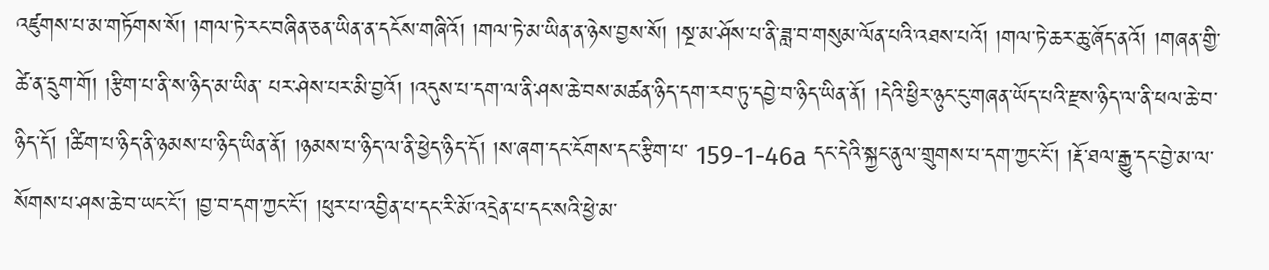འཛུགས་པ་མ་གཏོགས་སོ། །གལ་ཏེ་རང་བཞིན་ཅན་ཡིན་ན་དངོས་གཞིའོ། །གལ་ཏེ་མ་ཡིན་ན་ཉེས་བྱས་སོ། །སྔ་མ་ཤོས་པ་ནི་ཟླ་བ་གསུམ་ལོན་པའི་འཐས་པའོ། །གལ་ཏེ་ཆར་ཆུ་ཞོད་ནའོ། །གཞན་གྱི་ཚེ་ན་དྲུག་གོ། །རྩིག་པ་ནི་ས་ཉིད་མ་ཡིན་ པར་ཤེས་པར་མི་བྱའོ། །འདུས་པ་དག་ལ་ནི་ཤས་ཆེ་བས་མཚན་ཉིད་དག་རབ་ཏུ་དབྱེ་བ་ཉིད་ཡིན་ནོ། །དེའི་ཕྱིར་ཉུང་ངུ་གཞན་ཡོད་པའི་རྫས་ཉིད་ལ་ནི་ཕལ་ཆེ་བ་ཉིད་དོ། །ཚིག་པ་ཉིད་ནི་ཉམས་པ་ཉིད་ཡིན་ནོ། །ཉམས་པ་ཉིད་ལ་ནི་ཕྱེད་ཉིད་དོ། །ས་ཞག་དང་ངོགས་དང་རྩིག་པ་ 159-1-46a དང་དེའི་སྐྱང་ནུལ་གྲུགས་པ་དག་ཀྱང་ངོ་། །རྡོ་ཐལ་རྒྱུ་དང་བྱེ་མ་ལ་སོགས་པ་ཤས་ཆེ་བ་ཡང་ངོ་། །བྱ་བ་དག་ཀྱང་ངོ་། །ཕུར་པ་འབྱིན་པ་དང་རི་མོ་འདྲེན་པ་དང་སའི་ཕྱེ་མ་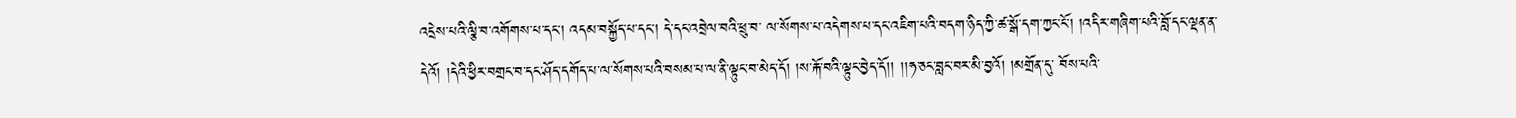འདྲེས་པའི་ལྕི་བ་འགོགས་པ་དང་། འདམ་བསྐྱོད་པ་དང་། དེ་དང་འབྲེལ་བའི་ཕྲུ་བ་ ལ་སོགས་པ་འདེགས་པ་དང་འཇིག་པའི་བདག་ཉིད་ཀྱི་ཚ་སྒོ་དག་ཀྱང་ངོ་། །འདིར་གཞིག་པའི་བློ་དང་ལྡན་ན་དེའོ། །དེའི་ཕྱིར་བགྲང་བ་དང་ཤོད་དགོད་པ་ལ་སོགས་པའི་བསམ་པ་ལ་ནི་ལྟུང་བ་མེད་དོ། །ས་རྐོ་བའི་ལྟུང་བྱེད་དོ།། །།ཧ་ཅང་བླང་བར་མི་བྱའོ། །མགྲོན་དུ་ བོས་པའི་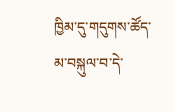ཁྱིམ་དུ་གདུགས་ཚོད་མ་བསྐུལ་བ་དེ་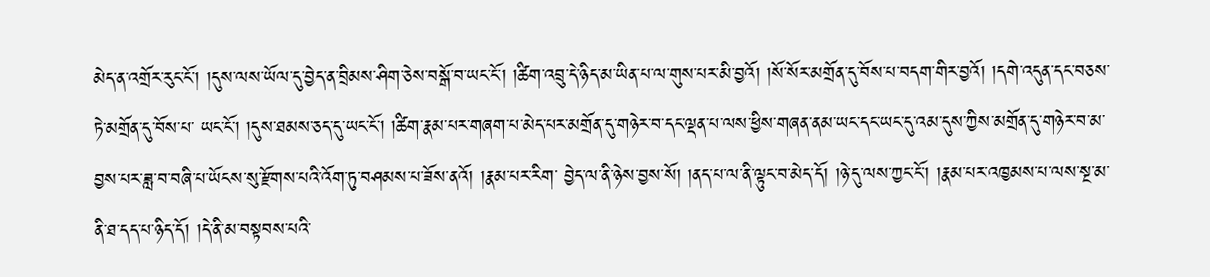མེད་ན་འགྲོར་རུང་ངོ་། །དུས་ལས་ཡོལ་དུ་བྱེད་ན་བྲིམས་ཤིག་ཅེས་བསྒོ་བ་ཡང་ངོ་། །ཚིག་འབྲུ་དེ་ཉིད་མ་ཡིན་པ་ལ་གུས་པར་མི་བྱའོ། །སོ་སོར་མགྲོན་དུ་བོས་པ་བདག་གིར་བྱའོ། །དགེ་འདུན་དང་བཅས་ཏེ་མགྲོན་དུ་བོས་པ་ ཡང་ངོ་། །དུས་ཐམས་ཅད་དུ་ཡང་ངོ་། །ཚིག་རྣམ་པར་གཞག་པ་མེད་པར་མགྲོན་དུ་གཉེར་བ་དང་ལྡན་པ་ལས་ཕྱིས་གཞན་ནམ་ཡང་དང་ཡང་དུ་འམ་དུས་ཀྱིས་མགྲོན་དུ་གཉེར་བ་མ་བྱས་པར་ཟླ་བ་བཞི་པ་ཡོངས་སུ་རྫོགས་པའི་འོག་ཏུ་བཤམས་པ་ཟོས་ནའོ། །རྣམ་པར་རིག་ བྱེད་ལ་ནི་ཉེས་བྱས་སོ། །ནད་པ་ལ་ནི་ལྟུང་བ་མེད་དོ། །ཉེ་དུ་ལས་ཀྱང་ངོ་། །རྣམ་པར་འཁྱམས་པ་ལས་སྔ་མ་ནི་ཐ་དད་པ་ཉིད་དོ། །དེ་ནི་མ་བསྟབས་པའི་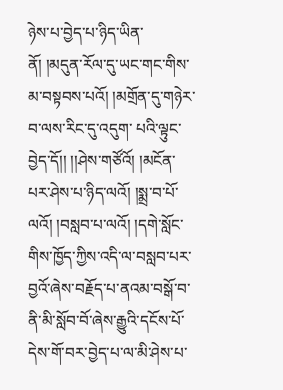ཉེས་པ་བྱེད་པ་ཉིད་ཡིན་ནོ། །མདུན་རོལ་དུ་ཡང་གང་གིས་མ་བསྟབས་པའོ། །མགྲོན་དུ་གཉེར་བ་ལས་རིང་དུ་འདུག་ པའི་ལྟུང་བྱེད་དོ།། །།ཤེས་གཙོའོ། །མངོན་པར་ཤེས་པ་ཉིད་ལའོ། །སྨྲ་བ་པོ་ལའོ། །བསླབ་པ་ལའོ། །དགེ་སློང་གིས་ཁྱོད་ཀྱིས་འདི་ལ་བསླབ་པར་བྱའོ་ཞེས་བརྗོད་པ་ནའམ་བསྒོ་བ་ནི་མི་སློབ་བོ་ཞེས་རྒྱུའི་དངོས་པོ་དེས་གོ་བར་བྱེད་པ་ལ་མི་ཤེས་པ་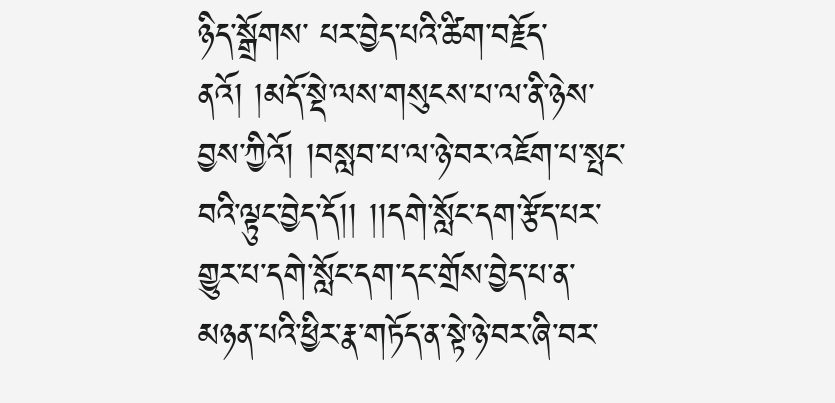ཉིད་སྒྲོགས་ པར་བྱེད་པའི་ཚིག་བརྗོད་ནའོ། །མདོ་སྡེ་ལས་གསུངས་པ་ལ་ནི་ཉེས་བྱས་ཀྱིའོ། །བསླབ་པ་ལ་ཉེ་བར་འཇོག་པ་སྤང་བའི་ལྟུང་བྱེད་དོ།། །།དགེ་སློང་དག་རྩོད་པར་གྱུར་པ་དགེ་སློང་དག་དང་གྲོས་བྱེད་པ་ན་མཉན་པའི་ཕྱིར་རྣ་གཏོད་ན་སྟེ་ཉེ་བར་ཞི་བར་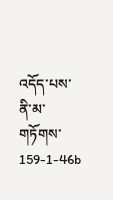འདོད་པས་ནི་མ་གཏོགས་ 159-1-46b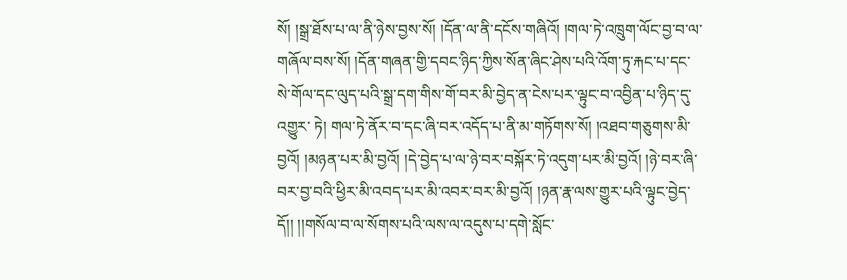སོ། །སྒྲ་ཐོས་པ་ལ་ནི་ཉེས་བྱས་སོ། །དོན་ལ་ནི་དངོས་གཞིའོ། །གལ་ཏེ་འཁྲུག་ལོང་བྱ་བ་ལ་གཞོལ་བས་སོ། །དོན་གཞན་གྱི་དབང་ཉིད་ཀྱིས་སོན་ཞིང་ཤེས་པའི་འོག་ཏུ་རྐང་པ་དང་སེ་གོལ་དང་ལུད་པའི་སྒྲ་དག་གིས་གོ་བར་མི་བྱེད་ན་ངེས་པར་ལྟུང་བ་འབྱིན་པ་ཉིད་དུ་འགྱུར་ ཏེ། གལ་ཏེ་ནོར་བ་དང་ཞི་བར་འདོད་པ་ནི་མ་གཏོགས་སོ། །འཐབ་གཅུགས་མི་བྱའོ། །མཉན་པར་མི་བྱའོ། །དེ་བྱེད་པ་ལ་ཉེ་བར་བསྐོར་ཏེ་འདུག་པར་མི་བྱའོ། །ཉེ་བར་ཞི་བར་བྱ་བའི་ཕྱིར་མི་འབད་པར་མི་འབར་བར་མི་བྱའོ། །ཉན་རྣ་ལས་གྱུར་པའི་ལྟུང་བྱེད་ དོ།། །།གསོལ་བ་ལ་སོགས་པའི་ལས་ལ་འདུས་པ་དགེ་སློང་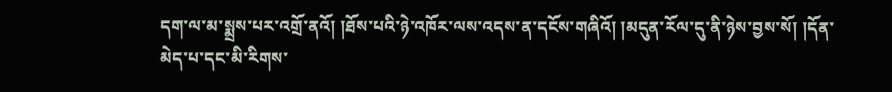དག་ལ་མ་སྨྲས་པར་འགྲོ་ནའོ། །ཐོས་པའི་ཉེ་འཁོར་ལས་འདས་ན་དངོས་གཞིའོ། །མདུན་རོལ་དུ་ནི་ཉེས་བྱས་སོ། །དོན་མེད་པ་དང་མི་རིགས་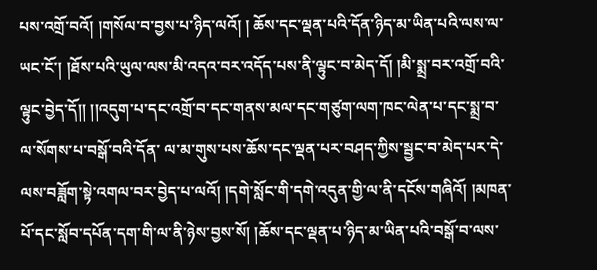པས་འགྲོ་བའོ། །གསོལ་བ་བྱས་པ་ཉིད་ལའོ། ། ཆོས་དང་ལྡན་པའི་དོན་ཉིད་མ་ཡིན་པའི་ལས་ལ་ཡང་ངོ་། །ཐོས་པའི་ཡུལ་ལས་མི་འདའ་བར་འདོད་པས་ནི་ལྟུང་བ་མེད་དོ། །མི་སྨྲ་བར་འགྲོ་བའི་ལྟུང་བྱེད་དོ།། །།འདུག་པ་དང་འགྲོ་བ་དང་གནས་མལ་དང་གཙུག་ལག་ཁང་ལེན་པ་དང་སྨྲ་བ་ལ་སོགས་པ་བསྒོ་བའི་དོན་ ལ་མ་གུས་པས་ཆོས་དང་ལྡན་པར་བཤད་ཀྱིས་སྦྱང་བ་མེད་པར་དེ་ལས་བཟློག་སྟེ་འགལ་བར་བྱེད་པ་ལའོ། །དགེ་སློང་གི་དགེ་འདུན་གྱི་ལ་ནི་དངོས་གཞིའོ། །མཁན་པོ་དང་སློབ་དཔོན་དག་གི་ལ་ནི་ཉེས་བྱས་སོ། །ཆོས་དང་ལྡན་པ་ཉིད་མ་ཡིན་པའི་བསྒོ་བ་ལས་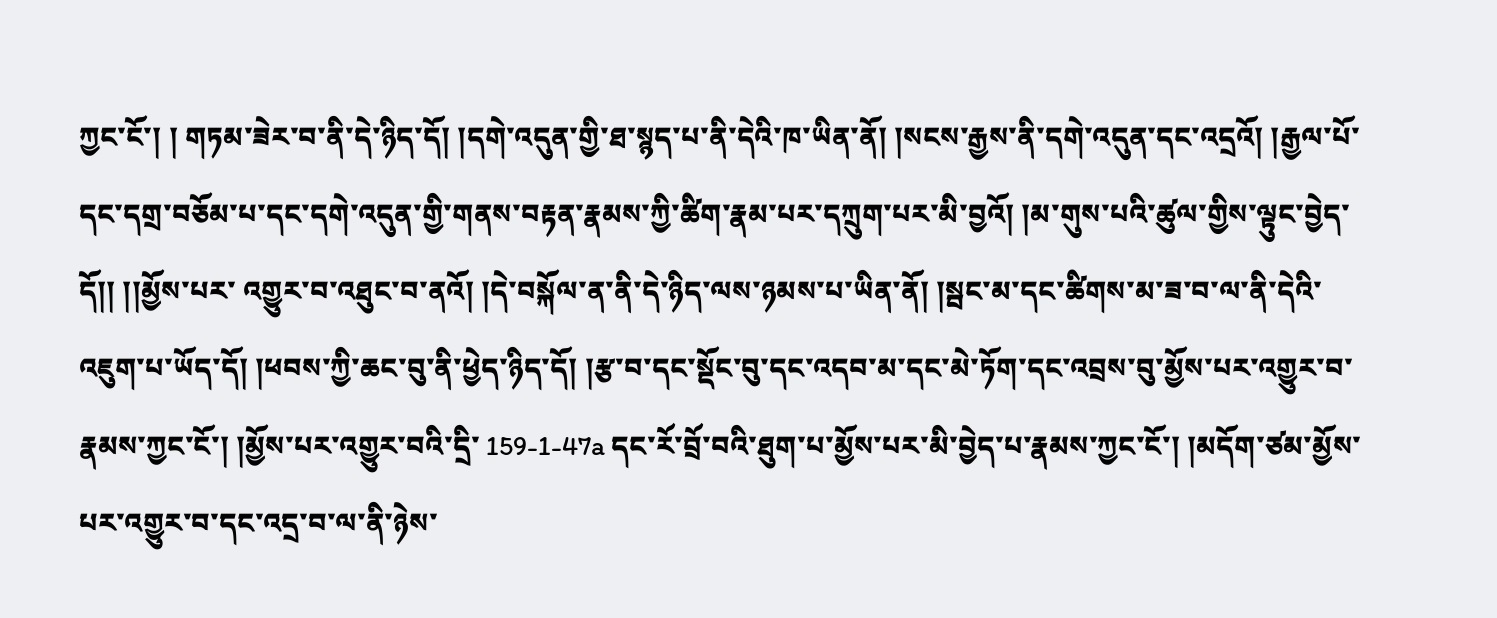ཀྱང་ངོ་། ། གཏམ་ཟེར་བ་ནི་དེ་ཉིད་དོ། །དགེ་འདུན་གྱི་ཐ་སྙད་པ་ནི་དེའི་ཁ་ཡིན་ནོ། །སངས་རྒྱས་ནི་དགེ་འདུན་དང་འདྲའོ། །རྒྱལ་པོ་དང་དགྲ་བཅོམ་པ་དང་དགེ་འདུན་གྱི་གནས་བརྟན་རྣམས་ཀྱི་ཚིག་རྣམ་པར་དཀྲུག་པར་མི་བྱའོ། །མ་གུས་པའི་ཚུལ་གྱིས་ལྟུང་བྱེད་དོ།། །།མྱོས་པར་ འགྱུར་བ་འཐུང་བ་ནའོ། །དེ་བསྐོལ་ན་ནི་དེ་ཉིད་ལས་ཉམས་པ་ཡིན་ནོ། །སྦང་མ་དང་ཚིགས་མ་ཟ་བ་ལ་ནི་དེའི་འཇུག་པ་ཡོད་དོ། །ཕབས་ཀྱི་ཆང་བུ་ནི་ཕྱེད་ཉིད་དོ། །རྩ་བ་དང་སྡོང་བུ་དང་འདབ་མ་དང་མེ་ཏོག་དང་འབྲས་བུ་མྱོས་པར་འགྱུར་བ་རྣམས་ཀྱང་ངོ་། །མྱོས་པར་འགྱུར་བའི་དྲི་ 159-1-47a དང་རོ་བྲོ་བའི་ཐུག་པ་མྱོས་པར་མི་བྱེད་པ་རྣམས་ཀྱང་ངོ་། །མདོག་ཙམ་མྱོས་པར་འགྱུར་བ་དང་འདྲ་བ་ལ་ནི་ཉེས་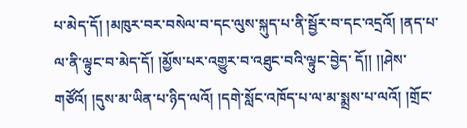པ་མེད་དོ། །མཁུར་བར་བསེལ་བ་དང་ལུས་སྐུད་པ་ནི་སྦྱོར་བ་དང་འདྲའོ། །ནད་པ་ལ་ནི་ལྟུང་བ་མེད་དོ། །མྱོས་པར་འགྱུར་བ་འཐུང་བའི་ལྟུང་བྱེད་ དོ།། །།ཤེས་གཙོའོ། །དུས་མ་ཡིན་པ་ཉིད་ལའོ། །དགེ་སློང་འཁོད་པ་ལ་མ་སྨྲས་པ་ལའོ། །གྲོང་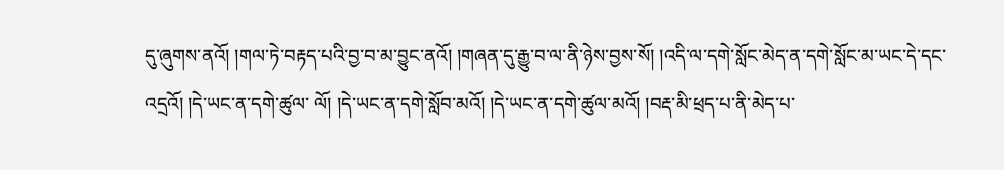དུ་ཞུགས་ནའོ། །གལ་ཏེ་བརྟད་པའི་བྱ་བ་མ་བྱུང་ནའོ། །གཞན་དུ་རྒྱུ་བ་ལ་ནི་ཉེས་བྱས་སོ། །འདི་ལ་དགེ་སློང་མེད་ན་དགེ་སློང་མ་ཡང་དེ་དང་འདྲའོ། །དེ་ཡང་ན་དགེ་ཚུལ་ ལོ། །དེ་ཡང་ན་དགེ་སློབ་མའོ། །དེ་ཡང་ན་དགེ་ཚུལ་མའོ། །བརྡ་མི་ཕྲད་པ་ནི་མེད་པ་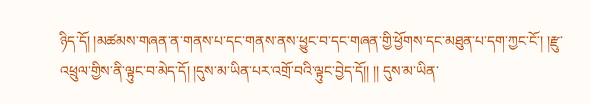ཉིད་དོ། །མཚམས་གཞན་ན་གནས་པ་དང་གནས་ནས་ཕྱུང་བ་དང་གཞན་གྱི་ཕྱོགས་དང་མཐུན་པ་དག་ཀྱང་ངོ་། །རྫུ་འཕྲུལ་གྱིས་ནི་ལྟུང་བ་མེད་དོ། །དུས་མ་ཡིན་པར་འགྲོ་བའི་ལྟུང་བྱེད་དོ།། །། དུས་མ་ཡིན་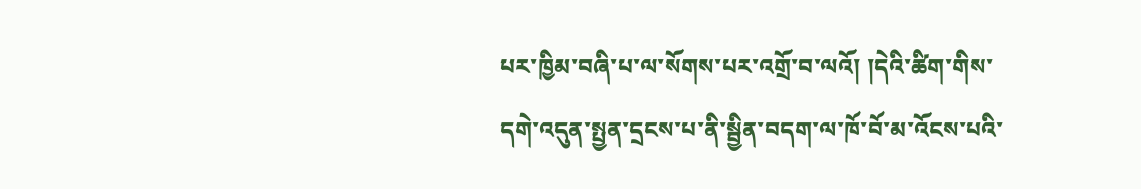པར་ཁྱིམ་བཞི་པ་ལ་སོགས་པར་འགྲོ་བ་ལའོ། །དེའི་ཚིག་གིས་དགེ་འདུན་སྤྱན་དྲངས་པ་ནི་སྦྱིན་བདག་ལ་ཁོ་བོ་མ་འོངས་པའི་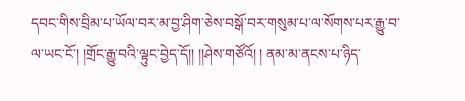དབང་གིས་བྲིམ་པ་ཡོལ་བར་མ་བྱ་ཤིག་ཅེས་བསྒོ་བར་གསུམ་པ་ལ་སོགས་པར་རྒྱུ་བ་ལ་ཡང་ངོ་། །གྲོང་རྒྱུ་བའི་ལྟུང་བྱེད་དོ།། །།ཤེས་གཙོའོ། ། ནམ་མ་ནངས་པ་ཉིད་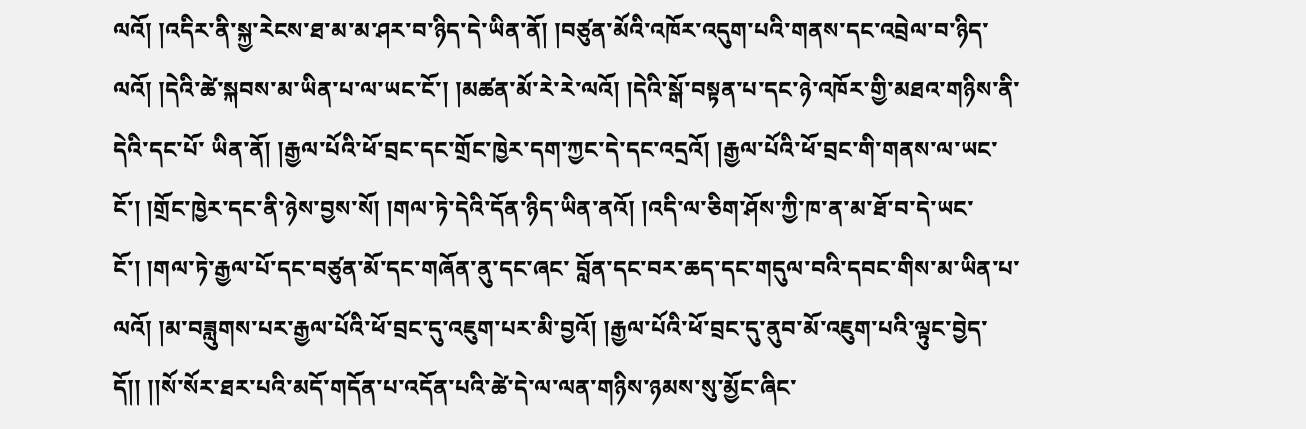ལའོ། །འདིར་ནི་སྐྱ་རེངས་ཐ་མ་མ་ཤར་བ་ཉིད་དེ་ཡིན་ནོ། །བཙུན་མོའི་འཁོར་འདུག་པའི་གནས་དང་འབྲེལ་བ་ཉིད་ལའོ། །དེའི་ཚེ་སྐབས་མ་ཡིན་པ་ལ་ཡང་ངོ་། །མཚན་མོ་རེ་རེ་ལའོ། །དེའི་སྒོ་བསྟན་པ་དང་ཉེ་འཁོར་གྱི་མཐའ་གཉིས་ནི་དེའི་དང་པོ་ ཡིན་ནོ། །རྒྱལ་པོའི་ཕོ་བྲང་དང་གྲོང་ཁྱེར་དག་ཀྱང་དེ་དང་འདྲའོ། །རྒྱལ་པོའི་ཕོ་བྲང་གི་གནས་ལ་ཡང་ངོ་། །གྲོང་ཁྱེར་དང་ནི་ཉེས་བྱས་སོ། །གལ་ཏེ་དེའི་དོན་ཉིད་ཡིན་ནའོ། །འདི་ལ་ཅིག་ཤོས་ཀྱི་ཁ་ན་མ་ཐོ་བ་དེ་ཡང་ངོ་། །གལ་ཏེ་རྒྱལ་པོ་དང་བཙུན་མོ་དང་གཞོན་ནུ་དང་ཞང་ བློན་དང་བར་ཆད་དང་གདུལ་བའི་དབང་གིས་མ་ཡིན་པ་ལའོ། །མ་བཟླུགས་པར་རྒྱལ་པོའི་ཕོ་བྲང་དུ་འཇུག་པར་མི་བྱའོ། །རྒྱལ་པོའི་ཕོ་བྲང་དུ་ནུབ་མོ་འཇུག་པའི་ལྟུང་བྱེད་དོ།། །།སོ་སོར་ཐར་པའི་མདོ་གདོན་པ་འདོན་པའི་ཚེ་དེ་ལ་ལན་གཉིས་ཉམས་སུ་མྱོང་ཞིང་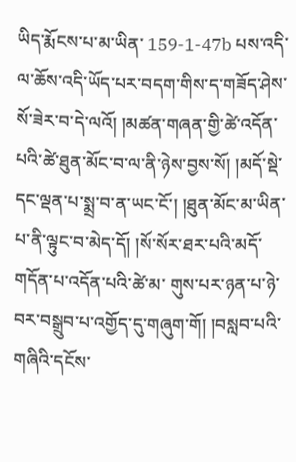ཡིད་རྨོངས་པ་མ་ཡིན་ 159-1-47b པས་འདི་ལ་ཆོས་འདི་ཡོད་པར་བདག་གིས་ད་གཟོད་ཤེས་སོ་ཟེར་བ་དེ་ལའོ། །མཚན་གཞན་གྱི་ཚེ་འདོན་པའི་ཚེ་ཐུན་མོང་བ་ལ་ནི་ཉེས་བྱས་སོ། །མདོ་སྡེ་དང་ལྡན་པ་སྨྲ་བ་ན་ཡང་ངོ་། །ཐུན་མོང་མ་ཡིན་པ་ནི་ལྟུང་བ་མེད་དོ། །སོ་སོར་ཐར་པའི་མདོ་གདོན་པ་འདོན་པའི་ཚེ་མ་ གུས་པར་ཉན་པ་ཉེ་བར་བསྒྲུབ་པ་འགྱོད་དུ་གཞུག་གོ། །བསླབ་པའི་གཞིའི་དངོས་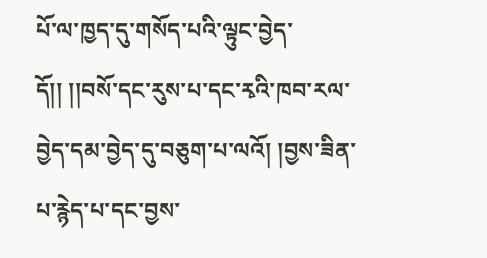པོ་ལ་ཁྱད་དུ་གསོད་པའི་ལྟུང་བྱེད་དོ།། །།བསོ་དང་རུས་པ་དང་རྭའི་ཁབ་རལ་བྱེད་དམ་བྱེད་དུ་བཅུག་པ་ལའོ། །བྱས་ཟིན་པ་རྙེད་པ་དང་བྱས་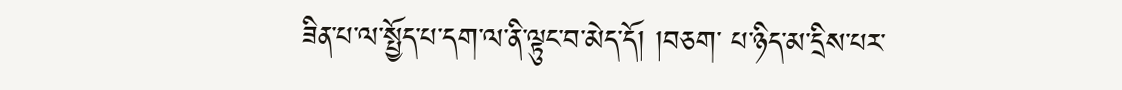ཟིན་པ་ལ་སྤྱོད་པ་དག་ལ་ནི་ལྟུང་བ་མེད་དོ། །བཅག་ པ་ཉིད་མ་དྲིས་པར་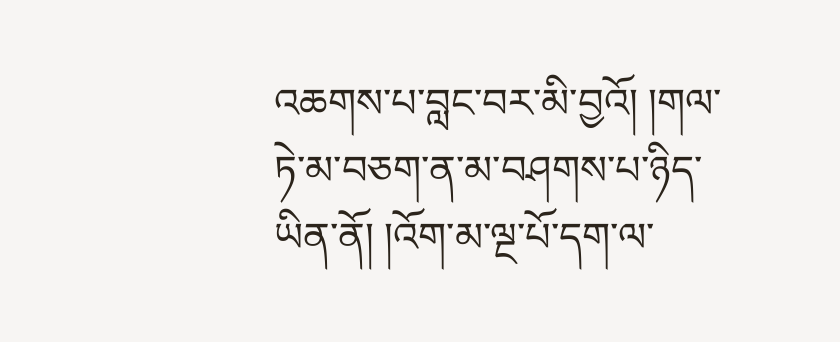འཆགས་པ་བླང་བར་མི་བྱའོ། །གལ་ཏེ་མ་བཅག་ན་མ་བཤགས་པ་ཉིད་ཡིན་ནོ། །འོག་མ་ལྔ་པོ་དག་ལ་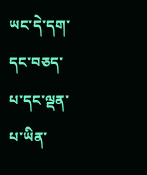ཡང་དེ་དག་དང་བཅད་པ་དང་ལྡན་པ་ཡིན་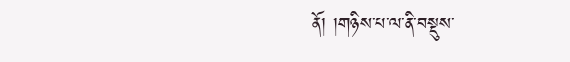ནོ། །གཉིས་པ་ལ་ནི་བསྡུས་